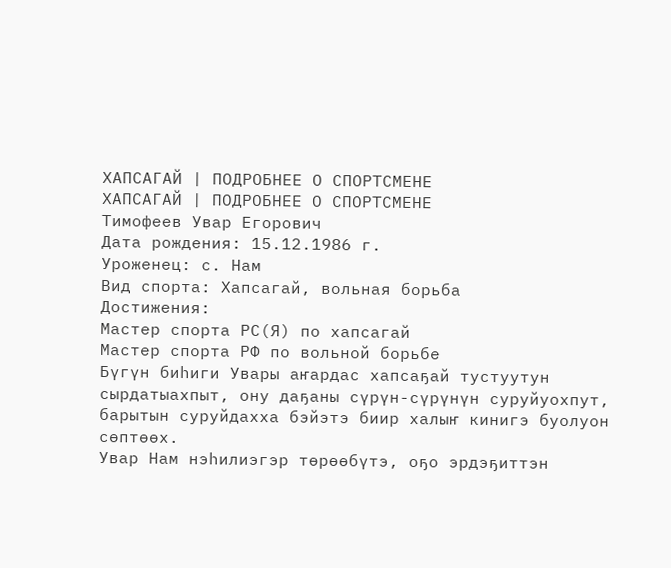ХАПСАГАЙ | ПОДРОБНЕЕ О СПОРТСМЕНЕ
ХАПСАГАЙ | ПОДРОБНЕЕ О СПОРТСМЕНЕ
Тимофеев Увар Егорович
Дата рождения: 15.12.1986 г.
Уроженец: с. Нам
Вид спорта: Хапсагай, вольная борьба
Достижения:
Мастер спорта РС(Я) по хапсагай
Мастер спорта РФ по вольной борьбе
Бүгүн биһиги Увары аҥардас хапсаҕай тустуутун сырдатыахпыт, ону даҕаны сүрүн-сүрүнүн суруйуохпут, барытын суруйдахха бэйэтэ биир халыҥ кинигэ буолуон сөптөөх.
Увар Нам нэһилиэгэр төрөөбүтэ, оҕо эрдэҕиттэн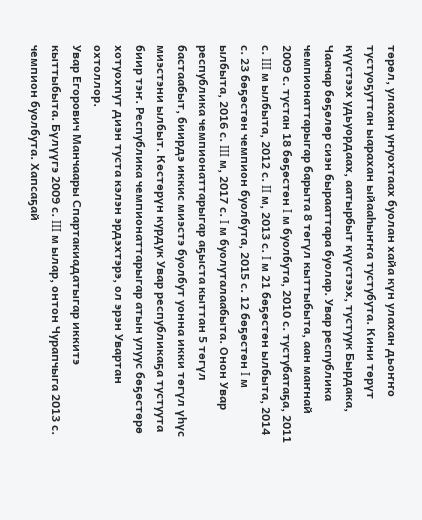төрөл, улахан уҥуохтаах буолан хайа күн улахан дьоҥҥо тустуоҕуттан ыарахан ыйааһыҥҥа тустубута. Кини төрүт күүстээх удьуордаах, аатырбыт күүстээх, тустуук Бырдака, Чаачар бөҕөлөр сиэн бырааттара буолар. Увар республика чемпионаттарыгар барыта 8 төгүл кыттыбыта, аан маҥнай 2009 с. тустан 18 бөҕөстөн I м буолбута, 2010 с. тустубатаҕа, 2011 с. III м ылбыта, 2012 с. II м, 2013 с. I м 21 бөҕөстөн ылбыта, 2014 с. 23 бөҕөстөн чемпион буолбута, 2015 с. 12 бөҕөстөн I м ылбыта, 2016 с. III м, 2017 с. I м буолуталаабыта. Онон Увар республика чемпионаттарыгар аҕыста кыттан 5 төгүл бастаабыт, биирдэ иккис миэстэ буолбут уонна икки төгүл үһүс миэстэни ылбыт. Көстөрүн курдук Увар республикаҕа тустуута биир тэҥ. Республика чемпионаттарыгар атын улуус бөҕөстөрө хотуохпут диэн туста кэлэн эрдэхтэрэ, ол эрэн Увартан охтоллор.
Увар Егорович Манчаары Спартакиадатыгар иккитэ кыттыбыта. Бүлүүгэ 2009 с. III м ылар, онтон Чурапчыга 2013 с. чемпион буолбута. Хапсаҕай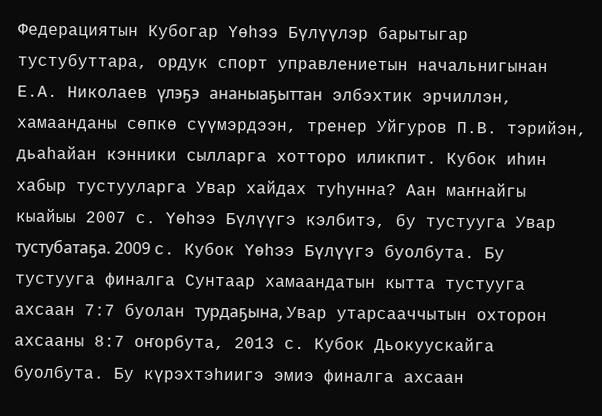Федерациятын Кубогар Үөһээ Бүлүүлэр барытыгар тустубуттара, ордук спорт управлениетын начальнигынан Е.А. Николаев үлэҕэ ананыаҕыттан элбэхтик эрчиллэн, хамаанданы сөпкө сүүмэрдээн, тренер Уйгуров П.В. тэрийэн, дьаһайан кэнники сылларга хотторо иликпит. Кубок иһин хабыр тустууларга Увар хайдах туһунна? Аан маҥнайгы кыайыы 2007 с. Үөһээ Бүлүүгэ кэлбитэ, бу тустууга Увар тустубатаҕа. 2009 с. Кубок Үөһээ Бүлүүгэ буолбута. Бу тустууга финалга Сунтаар хамаандатын кытта тустууга ахсаан 7:7 буолан турдаҕына, Увар утарсааччытын охторон ахсааны 8:7 оҥорбута, 2013 с. Кубок Дьокуускайга буолбута. Бу күрэхтэһиигэ эмиэ финалга ахсаан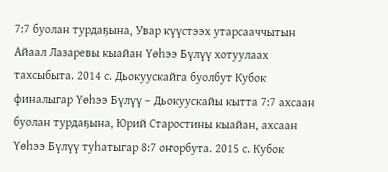7:7 буолан турдаҕына, Увар күүстээх утарсааччытын Айаал Лазаревы кыайан Үөһээ Бүлүү хотуулаах тахсыбыта. 2014 с. Дьокуускайга буолбут Кубок финалыгар Үөһээ Бүлүү – Дьокуускайы кытта 7:7 ахсаан буолан турдаҕына, Юрий Старостины кыайан, ахсаан Үөһээ Бүлүү туһатыгар 8:7 оҥорбута. 2015 с. Кубок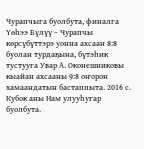Чурапчыга буолбута, финалга Үөһээ Бүлүү – Чурапчы көрсүбүттэрэ уонна ахсаан 8:8 буолан турдаҕына, бүтэһик тустууга Увар А. Оконешниковы кыайан ахсааны 9:8 оҥорон хамаандатын бастаппыта. 2016 с. Кубок аны Нам улууһугар буолбута.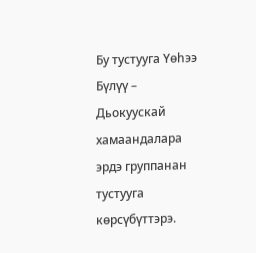Бу тустууга Үөһээ Бүлүү – Дьокуускай хамаандалара эрдэ группанан тустууга көрсүбүттэрэ.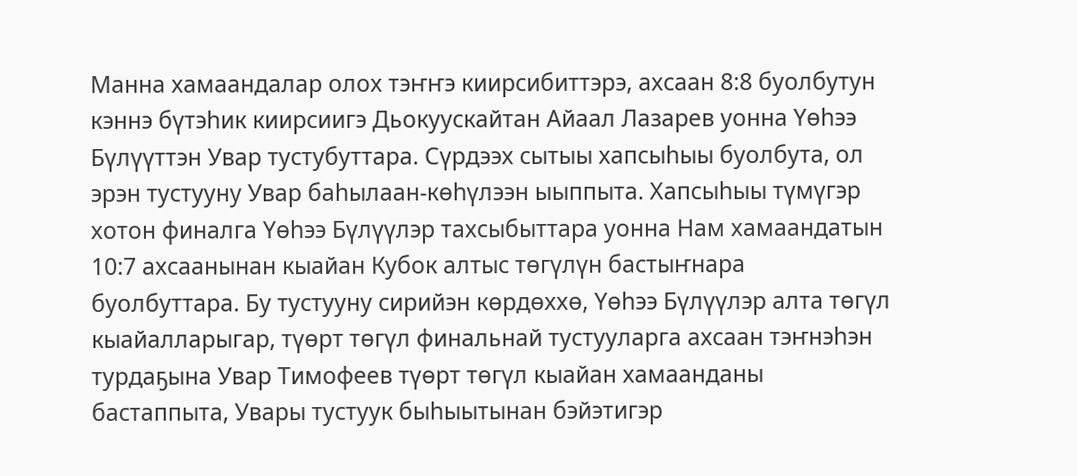Манна хамаандалар олох тэҥҥэ киирсибиттэрэ, ахсаан 8:8 буолбутун кэннэ бүтэһик киирсиигэ Дьокуускайтан Айаал Лазарев уонна Үөһээ Бүлүүттэн Увар тустубуттара. Сүрдээх сытыы хапсыһыы буолбута, ол эрэн тустууну Увар баһылаан-көһүлээн ыыппыта. Хапсыһыы түмүгэр хотон финалга Үөһээ Бүлүүлэр тахсыбыттара уонна Нам хамаандатын 10:7 ахсаанынан кыайан Кубок алтыс төгүлүн бастыҥнара буолбуттара. Бу тустууну сирийэн көрдөххө, Үөһээ Бүлүүлэр алта төгүл кыайалларыгар, түөрт төгүл финальнай тустууларга ахсаан тэҥнэһэн турдаҕына Увар Тимофеев түөрт төгүл кыайан хамаанданы бастаппыта, Увары тустуук быһыытынан бэйэтигэр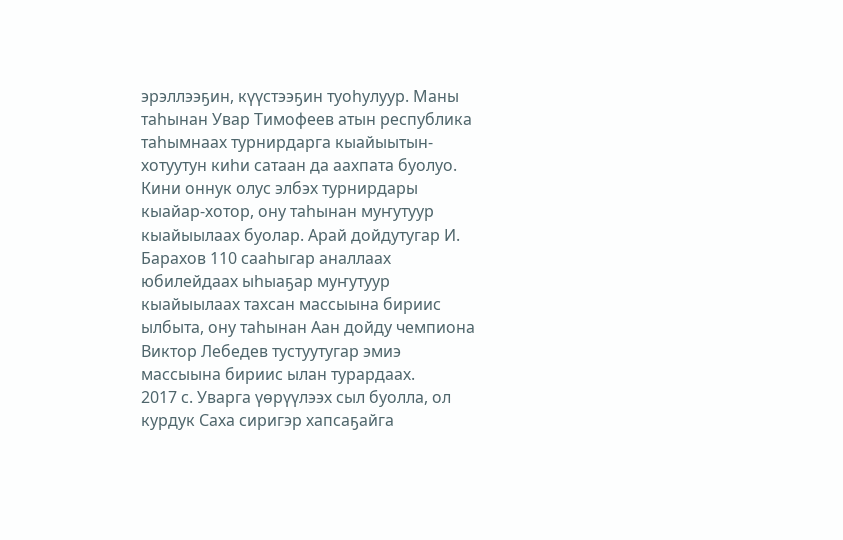эрэллээҕин, күүстээҕин туоһулуур. Маны таһынан Увар Тимофеев атын республика таһымнаах турнирдарга кыайыытын-хотуутун киһи сатаан да аахпата буолуо. Кини оннук олус элбэх турнирдары кыайар-хотор, ону таһынан муҥутуур кыайыылаах буолар. Арай дойдутугар И. Барахов 110 сааһыгар аналлаах юбилейдаах ыһыаҕар муҥутуур кыайыылаах тахсан массыына бириис ылбыта, ону таһынан Аан дойду чемпиона Виктор Лебедев тустуутугар эмиэ массыына бириис ылан турардаах.
2017 с. Уварга үөрүүлээх сыл буолла, ол курдук Саха сиригэр хапсаҕайга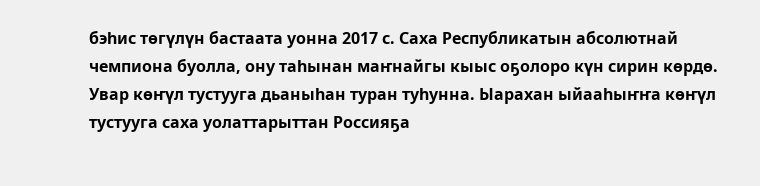бэһис төгүлүн бастаата уонна 2017 с. Саха Республикатын абсолютнай чемпиона буолла, ону таһынан маҥнайгы кыыс оҕолоро күн сирин көрдө.
Увар көҥүл тустууга дьаныһан туран туһунна. Ыарахан ыйааһыҥҥа көҥүл тустууга саха уолаттарыттан Россияҕа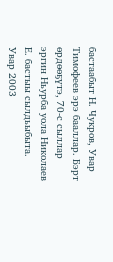бастаабыт Н. Чукров, Увар Тимофеев эрэ бааллар. Бэрт өрдөөҕүтэ, 70-с сыллар эргин Ньурба уола Николаев Е. бастыы сылдьыбыта. Увар 2003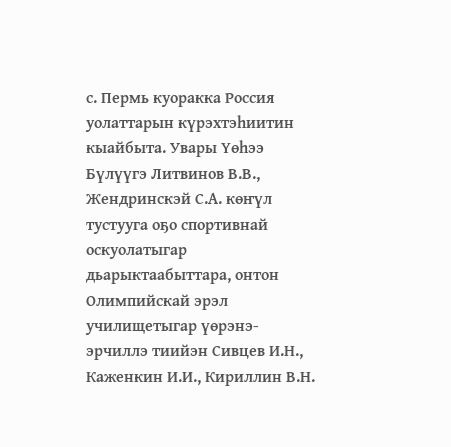с. Пермь куоракка Россия уолаттарын күрэхтэһиитин кыайбыта. Увары Үөһээ Бүлүүгэ Литвинов В.В., Жендринскэй С.А. көҥүл тустууга оҕо спортивнай оскуолатыгар дьарыктаабыттара, онтон Олимпийскай эрэл училищетыгар үөрэнэ-эрчиллэ тиийэн Сивцев И.Н., Каженкин И.И., Кириллин В.Н.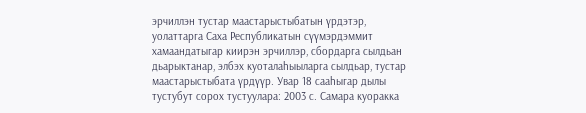эрчиллэн тустар маастарыстыбатын үрдэтэр, уолаттарга Саха Республикатын сүүмэрдэммит хамаандатыгар киирэн эрчиллэр, сбордарга сылдьан дьарыктанар, элбэх куоталаһыыларга сылдьар, тустар маастарыстыбата үрдүүр. Увар 18 сааһыгар дылы тустубут сорох тустуулара: 2003 с. Самара куоракка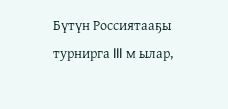Бүтүн Россиятааҕы турнирга III м ылар,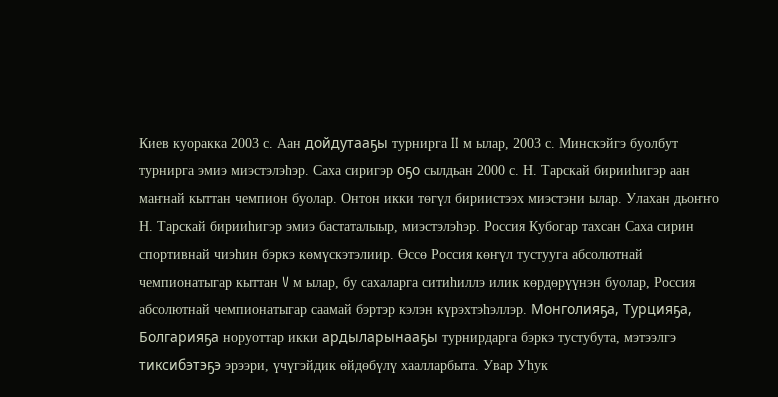Киев куоракка 2003 с. Аан дойдутааҕы турнирга II м ылар, 2003 с. Минскэйгэ буолбут турнирга эмиэ миэстэлэһэр. Саха сиригэр оҕо сылдьан 2000 с. Н. Тарскай бирииһигэр аан маҥнай кыттан чемпион буолар. Онтон икки төгүл бириистээх миэстэни ылар. Улахан дьоҥҥо Н. Тарскай бирииһигэр эмиэ бастаталыыр, миэстэлэһэр. Россия Кубогар тахсан Саха сирин спортивнай чиэһин бэркэ көмүскэтэлиир. Өссө Россия көҥүл тустууга абсолютнай чемпионатыгар кыттан V м ылар, бу сахаларга ситиһиллэ илик көрдөрүүнэн буолар, Россия абсолютнай чемпионатыгар саамай бэртэр кэлэн күрэхтэһэллэр. Монголияҕа, Турцияҕа, Болгарияҕа норуоттар икки ардыларынааҕы турнирдарга бэркэ тустубута, мэтээлгэ тиксибэтэҕэ эрээри, үчүгэйдик өйдөбүлү хаалларбыта. Увар Уһук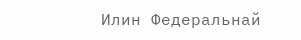Илин Федеральнай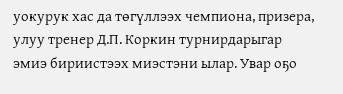уокурук хас да төгүллээх чемпиона, призера, улуу тренер Д.П. Коркин турнирдарыгар эмиэ бириистээх миэстэни ылар. Увар оҕо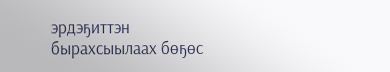эрдэҕиттэн бырахсыылаах бөҕөс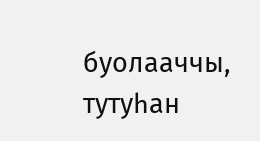буолааччы, тутуһан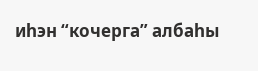иһэн “кочерга” албаһы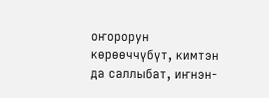оҥорорун көрөөччүбүт, кимтэн да саллыбат, иҥнэн-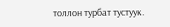толлон турбат тустуук.